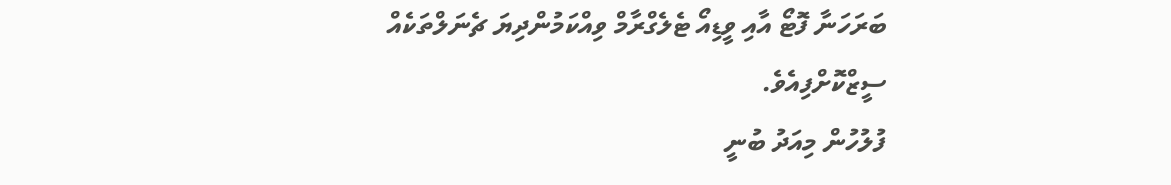ބަރަހަނާ ފޮޓޯ އާއި ވީޑިއޯ ޓެލެގްރާމް ވިއްކަމުންދިޔަ ޗެނަލްތަކެއް ސީޒްކޮށްފިއެވެ.
ފުލުހުން މިއަދު ބުނީ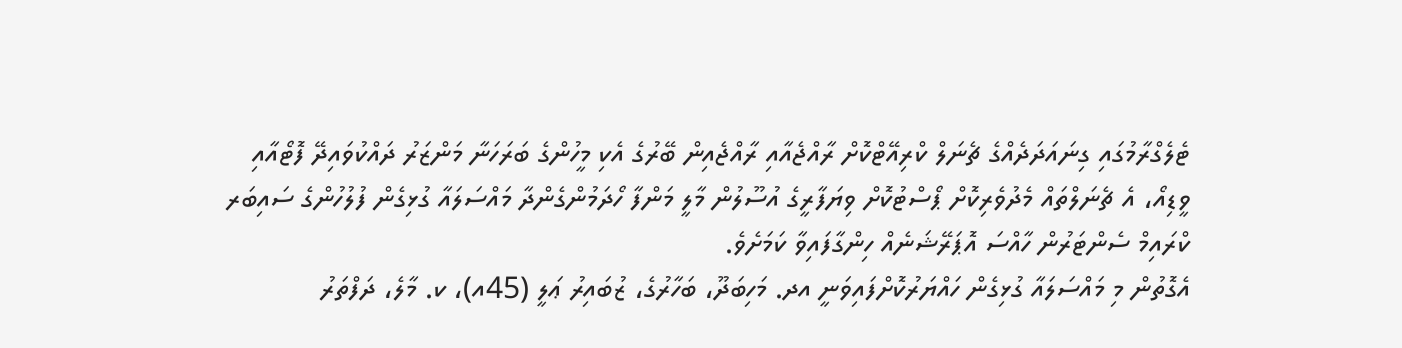ޓެލެގްރާމުގައި ގިނައަދަދެއްގެ ޗެނަލް ކްރިއޭޓްކޮށް ރާއްޖެއާއި ރާއްޖެއިން ބޭރުގެ އެކި މީހުންގެ ބަރަހަނާ މަންޒަރު ދައްކުވައިދޭ ފޮޓޯއާއި ވީޑިއޯ، އެ ޗެނަލްތައް މެދުވެރިކޮށް ޕޯސްޓުކޮށް ވިޔަފާރީގެ އުސޫލުން މާލީ މަންފާ ހޯދަމުންގެންދާ މައްސަލައާ ގުޅިގެން ފުލުހުންގެ ސައިބަރ ކްރައިމް ސެންޓަރުން ހާއްސަ އޮޕަރޭޝަނެއް ހިންގާފައިވާ ކަމަށެވެ.
އެގޮތުން މި މައްސަލައާ ގުޅިގެން ހައްޔަރުކޮށްފައިވަނީ އދ. މަހިބަދޫ، ބަހާރުގެ، ޒުބައިރު ޢަލީ (45އ)، ކ. މާލެ، ދަފްތަރު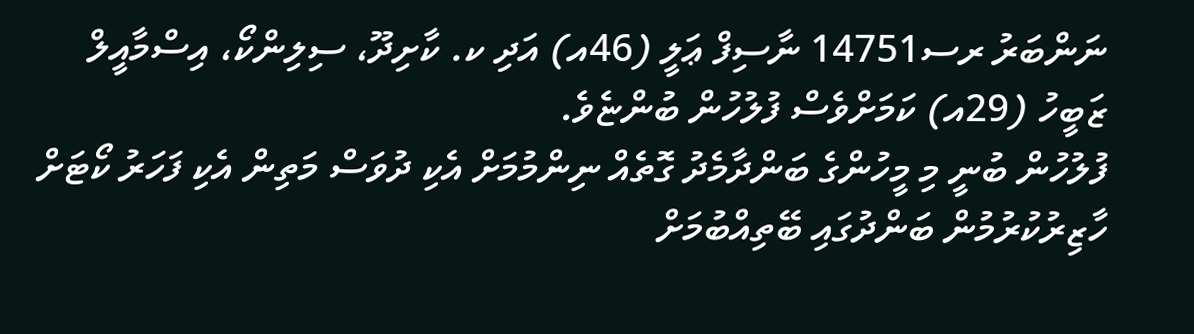ނަންބަރު ރސ14751 ނާސިފް ޢަލީ (46އ) އަދި ކ. ކާށިދޫ، ސިލިންކޯ، އިސްމާއީލް ޒަބީހު (29އ) ކަމަށްވެސް ފުލުހުން ބުންޏެވެ.
ފުލުހުން ބުނީ މި މީހުންގެ ބަންދާމެދު ގޮތެއް ނިންމުމަށް އެކި ދުވަސް މަތިން އެކި ފަހަރު ކޯޓަށް ހާޒިރުކުރުމުން ބަންދުގައި ބޭތިއްބުމަށް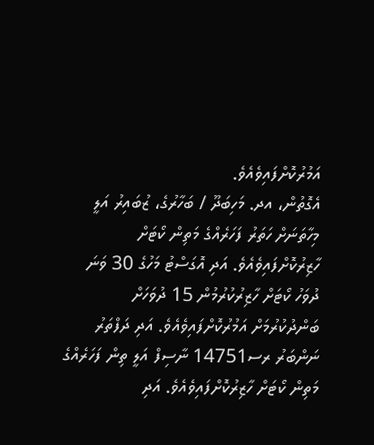އަމުރުކޮށްފައިވެއެވެ.
އެގޮތުން، އދ. މަހިބަދޫ / ބަހާރުގެ، ޒުބައިރު އަލީ މިހާތަނަށް ހަތަރު ފަހަރެއްގެ މަތިން ކޯޓަށް ހާޒިރުކޮށްފައިވެއެވެ. އަދި އޮގަސްޓު މަހުގެ 30 ވަނަ ދުވަހު ކޯޓަށް ހާޒިރުކުރުމުން 15 ދުވަހަށް ބަންދުކުރުމަށް އަމުރުކޮށްފައިވެއެވެ. އަދި ދަފްތަރު ނަންބަރު ރސ14751 ނާސިފް އަލީ ތިން ފަހަރެއްގެ މަތިން ކޯޓަށް ހާޒިރުކޮށްފައިވެއެވެ. އަދި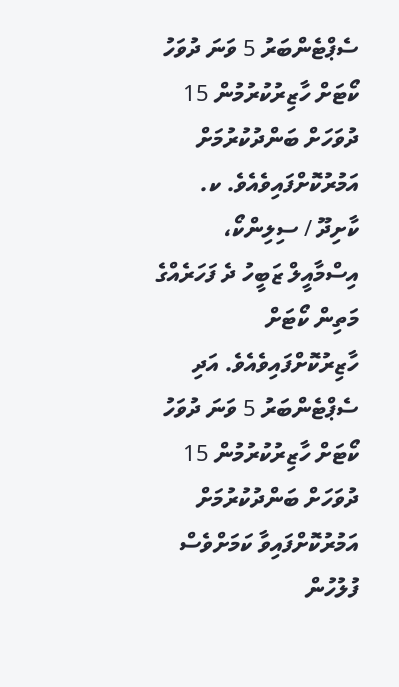ސެޕްޓެންބަރު 5 ވަނަ ދުވަހު ކޯޓަށް ހާޒިރުކުރުމުން 15 ދުވަހަށް ބަންދުކުރުމަށް އަމުރުކޮށްފައިވެއެވެ. ކ. ކާށިދޫ / ސިލިންކޯ، އިސްމާއީލް ޒަބީހު ދެ ފަހަރެއްގެ މަތިން ކޯޓަށް ހާޒިރުކޮށްފައިވެއެވެ. އަދި ސެޕްޓެންބަރު 5 ވަނަ ދުވަހު ކޯޓަށް ހާޒިރުކުރުމުން 15 ދުވަހަށް ބަންދުކުރުމަށް އަމުރުކޮށްފައިވާ ކަމަށްވެސް ފުލުހުން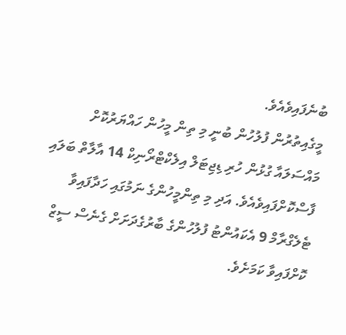ބުނެފައިވެއެވެ.
މީގެއިތުރުން ފުލުހުން ބުނީ މި ތިން މީހުން ހައްޔަރުކޮށް މައްސަލައާ ގުޅުން ހުރި ޑިޖިޓަލް އިލެކްޓްރޯނިކް 14 އާލާތް ބަލައި ފާސްކޮށްފައިވެއެވެ. އަދި މި ތިންމީހުންގެ ނަމުގައި ހަދާފައިވާ ޓެލެގްރާމް 9 އެކައުންޓު ފުލުހުންގެ ބާރުގެދަށަށް ގެނެސް ސީޒް ކޮށްފައިވާ ކަމަށެވެ.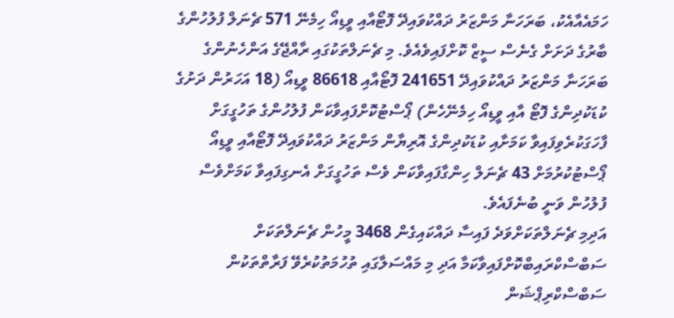ހަމައެއާއެކު، ބަރަހަނާ މަންޒަރު ދައްކުވައިދޭ ފޮޓޯއާއި ވީޑިއޯ ހިމެނޭ 571 ޗެނަލް ފުލުހުންގެ ބާރުގެ ދަށަށް ގެނެސް ސީޒް ކޮށްފައިވެއެވެ. މި ޗެނަލްތަކުގައި ރާއްޖޭގެ އަންހެނުންގެ ބަރަހަނާ މަންޒަރު ދައްކުވައިދޭ 241651 ފޮޓޯއާއި 86618 ވީޑިއޯ (18 އަހަރުން ދަށުގެ ކުޑަކުދިންގެ ފޮޓޯ އާއި ވީޑިއޯ ހިމެނޭހެން) ޕޯސްޓުކޮށްފައިވާކަން ފުލުހުންގެ ތަހުގީގަށް ފާހަގަކުރެވިފައިވާ ކަމަށާއި ކުޑަކުދިންގެ އޮރިޔާން މަންޒަރު ދައްކުވައިދޭ ފޮޓޯއާއި ވީޑިއޯ ޕޯސްޓުކުރުމަށް 43 ޗެނަލް ހިންގާފައިވާކަން ވެސް ތަހުގީގަށް އެނގިފައިވާ ކަމަށްވެސް ފުލުހުން ވަނީ ބުނެފައެވެ.
އަދިމި ޗެނަލްތަކަށްވަދެ ފައިސާ ދައްކައިގެން 3468 މީހުން ޗެނަލްތަކަށް ސަބްސްކްރައިބްކޮށްފައިވާކަމާ އަދި މި މައްސަލާގައި ތުހުމަތުކުރެވޭ ފަރާތްތަކުން ސަބްސްކްރިޕްޝަން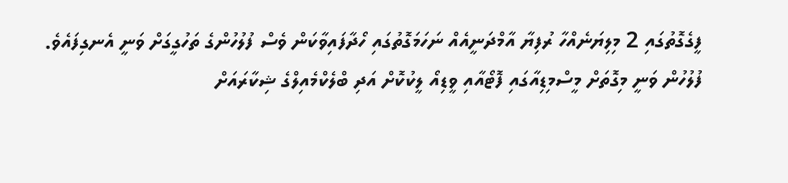ފީގެގޮތުގައި 2 މިލިޔަނެއްހާ ރުފިޔާ އާމްދަނީއެއް ނަހަމަގޮތުގައި ހޯދާފައިވާކަން ވެސް ފުލުހުންގެ ތަހުގީގަށް ވަނީ އެނގިފައެވެ.
ފުލުހުން ވަނީ މިގޮތަށް މީސްމިޑިއާގައި ފޮޓޯއާއި ވީޑިއޯ ލީކުކޮށް އަދި ބްލެކްމެއިލްގެ ޝިކާރައަށް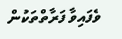ވެފައިވާ ފަރާތްތަކުން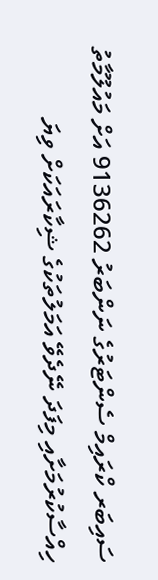ސައިބަރ ކްރައިމް ސެންޓަރުގެ ނަންބަރު 9136262 އަށް މައުލޫމާތު ހިއްސާކުރުމަށާއި މިފަދަ ނޭދެވޭ އަމަލުތަކުގެ ޝިކާރައަކަށް ވިޔަ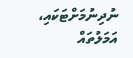ނުދިނުމަށްޓަކައި، އަމަލުތައް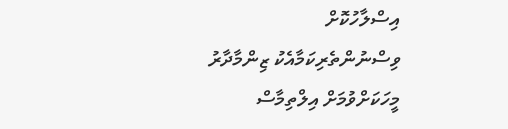އިސްލާހުކޮށް ވިސްނުންތެރިކަމާއެކު ޒިންމާދާރު މީހަކަށްވުމަށް އިލްތިމާސް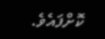ކޮށްފައެވެ.